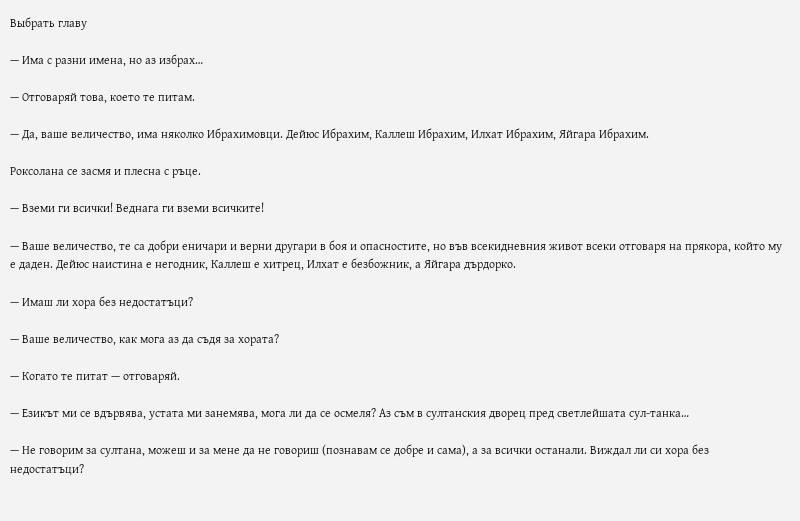Выбрать главу

— Има с разни имена, но аз избрах…

— Отговаряй това, което те питам.

— Да, ваше величество, има няколко Ибрахимовци. Дейюс Ибрахим, Каллеш Ибрахим, Илхат Ибрахим, Яйгара Ибрахим.

Роксолана се засмя и плесна с ръце.

— Вземи ги всички! Веднага ги вземи всичките!

— Ваше величество, те са добри еничари и верни другари в боя и опасностите, но във всекидневния живот всеки отговаря на прякора, който му е даден. Дейюс наистина е негодник, Каллеш е хитрец, Илхат е безбожник, а Яйгара дърдорко.

— Имаш ли хора без недостатъци?

— Ваше величество, как мога аз да съдя за хората?

— Когато те питат — отговаряй.

— Езикът ми се вдървява, устата ми занемява, мога ли да се осмеля? Аз съм в султанския дворец пред светлейшата сул-танка…

— Не говорим за султана, можеш и за мене да не говориш (познавам се добре и сама), а за всички останали. Виждал ли си хора без недостатъци?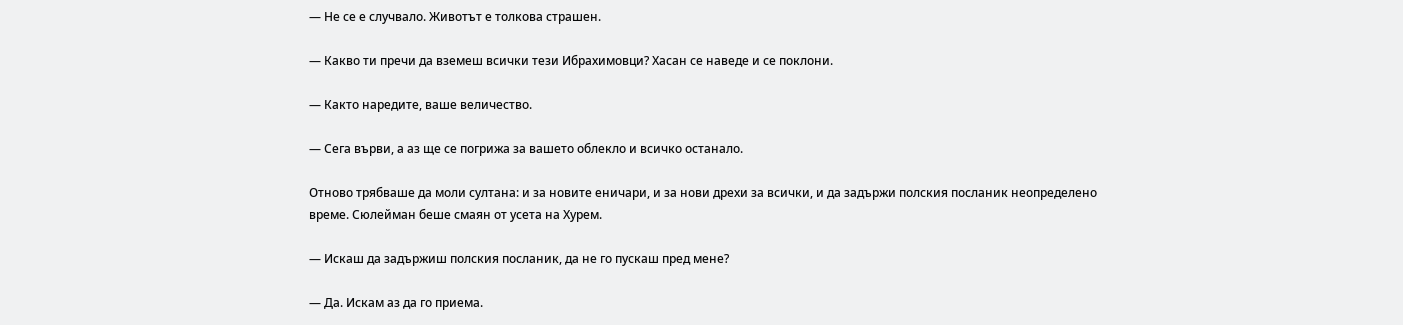— Не се е случвало. Животът е толкова страшен.

— Какво ти пречи да вземеш всички тези Ибрахимовци? Хасан се наведе и се поклони.

— Както наредите, ваше величество.

— Сега върви, а аз ще се погрижа за вашето облекло и всичко останало.

Отново трябваше да моли султана: и за новите еничари, и за нови дрехи за всички, и да задържи полския посланик неопределено време. Сюлейман беше смаян от усета на Хурем.

— Искаш да задържиш полския посланик, да не го пускаш пред мене?

— Да. Искам аз да го приема.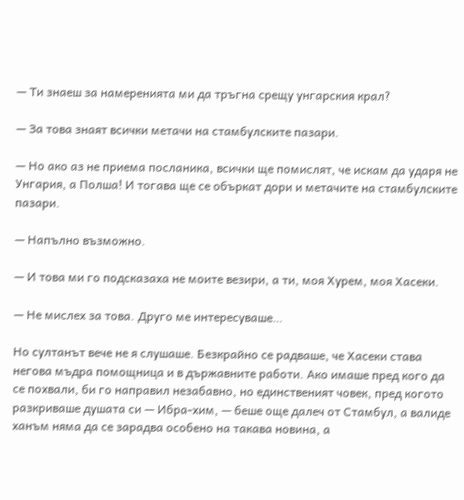— Ти знаеш за намеренията ми да тръгна срещу унгарския крал?

— За това знаят всички метачи на стамбулските пазари.

— Но ако аз не приема посланика, всички ще помислят, че искам да ударя не Унгария, а Полша! И тогава ще се объркат дори и метачите на стамбулските пазари.

— Напълно възможно.

— И това ми го подсказаха не моите везири, а ти, моя Хурем, моя Хасеки.

— Не мислех за това. Друго ме интересуваше…

Но султанът вече не я слушаше. Безкрайно се радваше, че Хасеки става негова мъдра помощница и в държавните работи. Ако имаше пред кого да се похвали, би го направил незабавно, но единственият човек, пред когото разкриваше душата си — Ибра-хим, — беше още далеч от Стамбул, а валиде ханъм няма да се зарадва особено на такава новина, а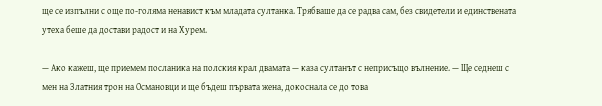ще се изпълни с още по-голяма ненавист към младата султанка. Трябваше да се радва сам, без свидетели и единствената утеха беше да достави радост и на Хурем.

— Ако кажеш, ще приемем посланика на полския крал двамата — каза султанът с неприсъщо вълнение. — Ще седнеш с мен на Златния трон на Османовци и ще бъдеш първата жена, докоснала се до това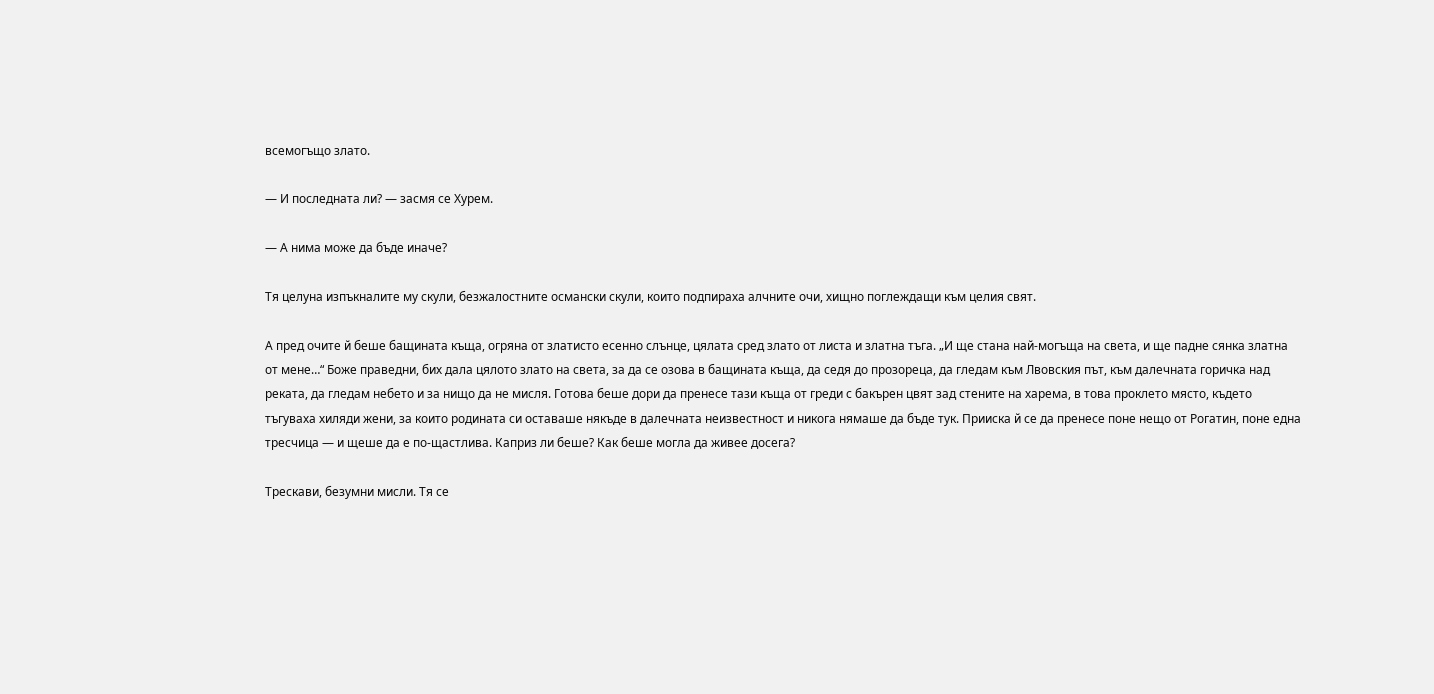всемогъщо злато.

— И последната ли? — засмя се Хурем.

— А нима може да бъде иначе?

Тя целуна изпъкналите му скули, безжалостните османски скули, които подпираха алчните очи, хищно поглеждащи към целия свят.

А пред очите й беше бащината къща, огряна от златисто есенно слънце, цялата сред злато от листа и златна тъга. „И ще стана най-могъща на света, и ще падне сянка златна от мене…“ Боже праведни, бих дала цялото злато на света, за да се озова в бащината къща, да седя до прозореца, да гледам към Лвовския път, към далечната горичка над реката, да гледам небето и за нищо да не мисля. Готова беше дори да пренесе тази къща от греди с бакърен цвят зад стените на харема, в това проклето място, където тъгуваха хиляди жени, за които родината си оставаше някъде в далечната неизвестност и никога нямаше да бъде тук. Прииска й се да пренесе поне нещо от Рогатин, поне една тресчица — и щеше да е по-щастлива. Каприз ли беше? Как беше могла да живее досега?

Трескави, безумни мисли. Тя се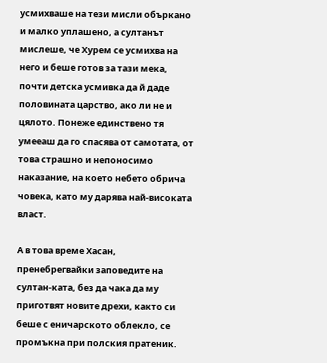усмихваше на тези мисли объркано и малко уплашено, а султанът мислеше, че Хурем се усмихва на него и беше готов за тази мека, почти детска усмивка да й даде половината царство, ако ли не и цялото. Понеже единствено тя умееаш да го спасява от самотата, от това страшно и непоносимо наказание, на което небето обрича човека, като му дарява най-високата власт.

А в това време Хасан, пренебрегвайки заповедите на султан-ката, без да чака да му приготвят новите дрехи, както си беше с еничарското облекло, се промъкна при полския пратеник.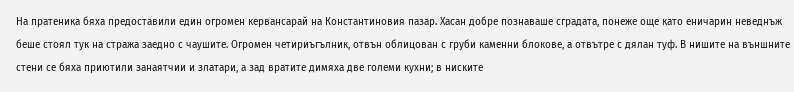На пратеника бяха предоставили един огромен кервансарай на Константиновия пазар. Хасан добре познаваше сградата, понеже още като еничарин неведнъж беше стоял тук на стража заедно с чаушите. Огромен четириъгълник, отвън облицован с груби каменни блокове, а отвътре с дялан туф. В нишите на външните стени се бяха приютили занаятчии и златари, а зад вратите димяха две големи кухни; в ниските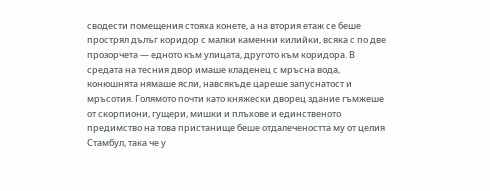сводести помещения стояха конете, а на втория етаж се беше прострял дълъг коридор с малки каменни килийки, всяка с по две прозорчета — едното към улицата, другото към коридора. В средата на тесния двор имаше кладенец с мръсна вода, конюшнята нямаше ясли, навсякъде цареше запуснатост и мръсотия. Голямото почти като княжески дворец здание гъмжеше от скорпиони, гущери, мишки и плъхове и единственото предимство на това пристанище беше отдалечеността му от целия Стамбул, така че у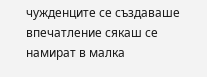чужденците се създаваше впечатление сякаш се намират в малка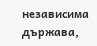независима държава,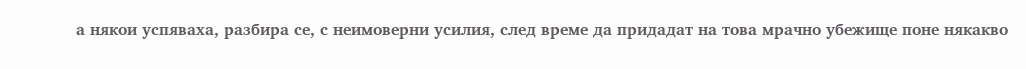а някои успяваха, разбира се, с неимоверни усилия, след време да придадат на това мрачно убежище поне някакво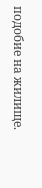подобие на жилище.